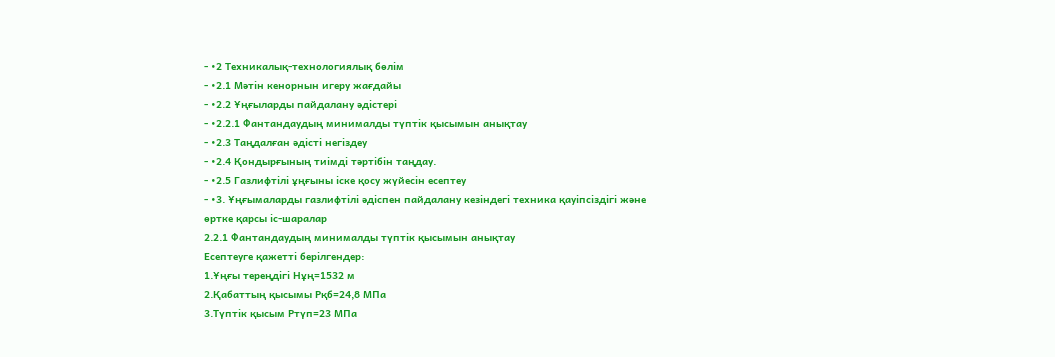- •2 Техникалық-технологиялық бөлім
- •2.1 Мәтін кенорнын игеру жағдайы
- •2.2 Ұңғыларды пайдалану әдістері
- •2.2.1 Фантандаудың минималды түптік қысымын анықтау
- •2.3 Таңдалған әдісті негіздеу
- •2.4 Қондырғының тиімді тәртібін таңдау.
- •2.5 Газлифтілі ұңғыны іске қосу жүйесін есептеу
- •3. Ұңғымаларды газлифтілі әдіспен пайдалану кезіндегі техника қауіпсіздігі және өртке қарсы іс-шаралар
2.2.1 Фантандаудың минималды түптік қысымын анықтау
Есептеуге қажетті берілгендер:
1.Ұңғы тереңдігі Нұң=1532 м
2.Қабаттың қысымы Рқб=24,8 МПа
3.Түптік қысым Ртүп=23 МПа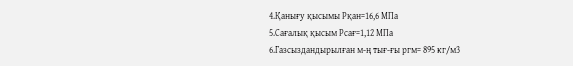4.Қанығу қысымы Рқан=16,6 МПа
5.Сағалық қысым Рсағ=1,12 МПа
6.Газсыздандырылған м-ң тығ-ғы ргм= 895 кг/м3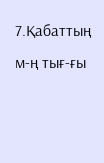7.Қабаттың м-ң тығ-ғы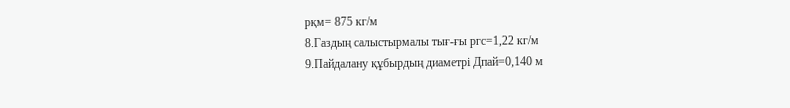рқм= 875 кг/м
8.Газдың салыстырмалы тығ-ғы ргс=1,22 кг/м
9.Пайдалану құбырдың диаметрі Дпай=0,140 м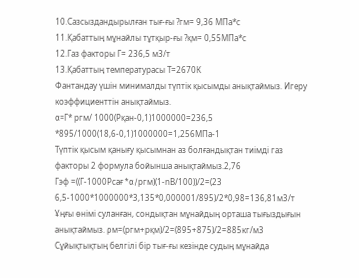10.Сазсыздандырылған тығ-ғы ?гм= 9,36 МПа*с
11.Қабаттың мұнайлы тұтқыр-ғы ?қм= 0,55МПа*с
12.Газ факторы Г= 236,5 м3/т
13.Қабаттың температурасы Т=2670К
Фантандау үшін минималды түптік қысымды анықтаймыз. Игеру коэффициенттін анықтаймыз.
α=Г* ргм/ 1000(Рқан-0,1)1000000=236,5 *895/1000(18,6-0,1)1000000=1,256МПа-1
Түптік қысым қанығу қысымнан аз болғандықтан тиімді газ факторы 2 формула бойынша анықтаймыз.2,76
Гэф =((Г-1000Рсағ *α/ргм)(1-nВ/100))/2=(23
6,5-1000*1000000*3,135*0,000001/895)/2*0,98=136,81м3/т
Ұңғы өнімі суланған, сондықтан мұнайдың орташа тығыздығын анықтаймыз. ρм=(ргм+рқм)/2=(895+875)/2=885кг/м3
Сұйықтықтың белгілі бір тығ-ғы кезінде судың мұнайда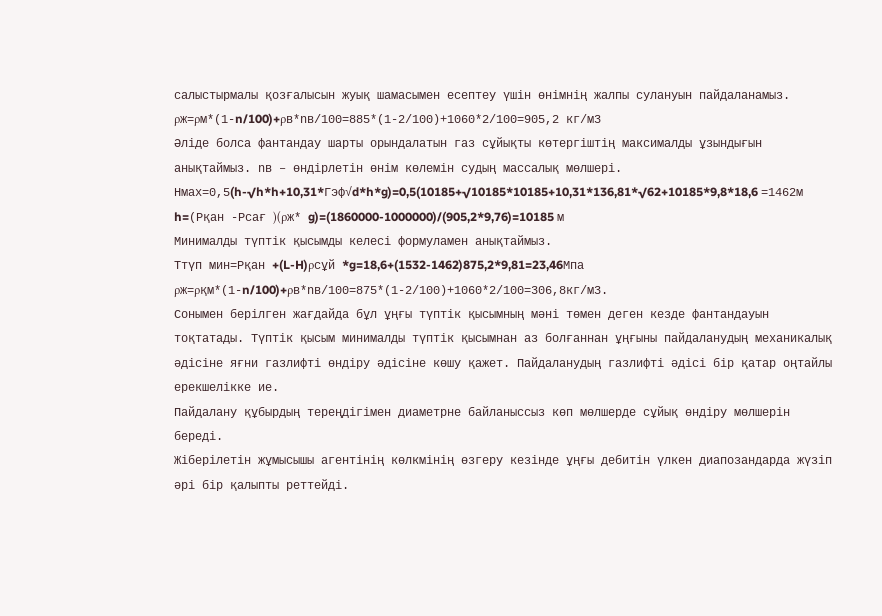салыстырмалы қозғалысын жуық шамасымен есептеу үшін өнімнің жалпы сулануын пайдаланамыз. ρж=ρм*(1-n/100)+ρв*nв/100=885*(1-2/100)+1060*2/100=905,2 кг/м3
Әліде болса фантандау шарты орындалатын газ сұйықты көтергіштің максималды ұзындығын анықтаймыз. nв – өндірлетін өнім көлемін судың массалық мөлшері. Нмах=0,5(h-√h*h+10,31*Гэф√d*h*g)=0,5(10185+√10185*10185+10,31*136,81*√62+10185*9,8*18,6 =1462м
h=(Рқан -Рсағ )(ρж* g)=(1860000-1000000)/(905,2*9,76)=10185 м
Минималды түптік қысымды келесі формуламен анықтаймыз.
Ттүп мин=Рқан +(L-H)ρсұй *g=18,6+(1532-1462)875,2*9,81=23,46Мпа
ρж=ρқм*(1-n/100)+ρв*nв/100=875*(1-2/100)+1060*2/100=306,8кг/м3.
Сонымен берілген жағдайда бұл ұңғы түптік қысымның мәні төмен деген кезде фантандауын тоқтатады. Түптік қысым минималды түптік қысымнан аз болғаннан ұңғыны пайдаланудың механикалық әдісіне яғни газлифті өндіру әдісіне көшу қажет. Пайдаланудың газлифті әдісі бір қатар оңтайлы ерекшелікке ие.
Пайдалану құбырдың тереңдігімен диаметрне байланыссыз көп мөлшерде сұйық өндіру мөлшерін береді.
Жіберілетін жұмысышы агентінің көлкмінің өзгеру кезінде ұңғы дебитін үлкен диапозандарда жүзіп әрі бір қалыпты реттейді.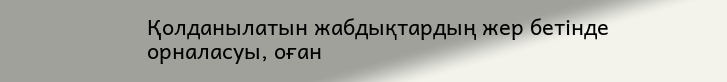Қолданылатын жабдықтардың жер бетінде орналасуы, оған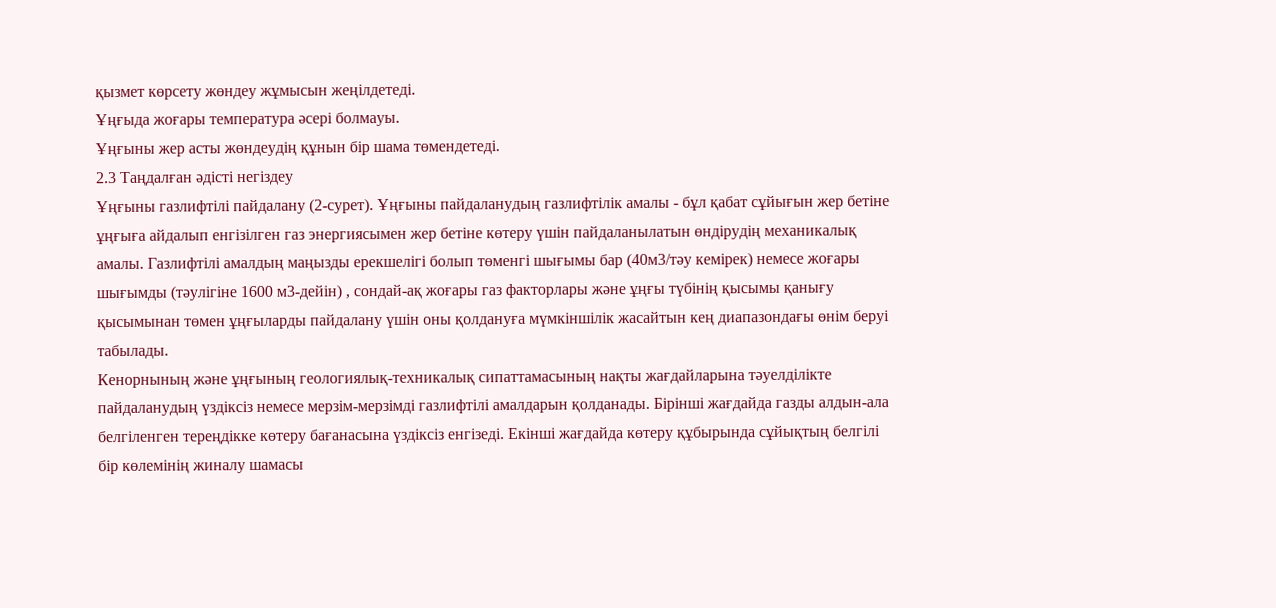қызмет көрсету жөндеу жұмысын жеңілдетеді.
Ұңғыда жоғары температура әсері болмауы.
Ұңғыны жер асты жөндеудің құнын бір шама төмендетеді.
2.3 Таңдалған әдісті негіздеу
Ұңғыны газлифтілі пайдалану (2-сурет). Ұңғыны пайдаланудың газлифтілік амалы - бұл қабат сұйығын жер бетіне ұңғыға айдалып енгізілген газ энергиясымен жер бетіне көтеру үшін пайдаланылатын өндірудің механикалық амалы. Газлифтілі амалдың маңызды ерекшелігі болып төменгі шығымы бар (40м3/тәу кемірек) немесе жоғары шығымды (тәулігіне 1600 м3-дейін) , сондай-ақ жоғары газ факторлары және ұңғы түбінің қысымы қанығу қысымынан төмен ұңғыларды пайдалану үшін оны қолдануға мүмкіншілік жасайтын кең диапазондағы өнім беруі табылады.
Кенорнының және ұңғының геологиялық-техникалық сипаттамасының нақты жағдайларына тәуелділікте пайдаланудың үздіксіз немесе мерзім-мерзімді газлифтілі амалдарын қолданады. Бірінші жағдайда газды алдын-ала белгіленген тереңдікке көтеру бағанасына үздіксіз енгізеді. Екінші жағдайда көтеру құбырында сұйықтың белгілі бір көлемінің жиналу шамасы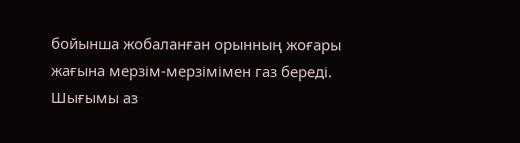бойынша жобаланған орынның жоғары жағына мерзім-мерзімімен газ береді.
Шығымы аз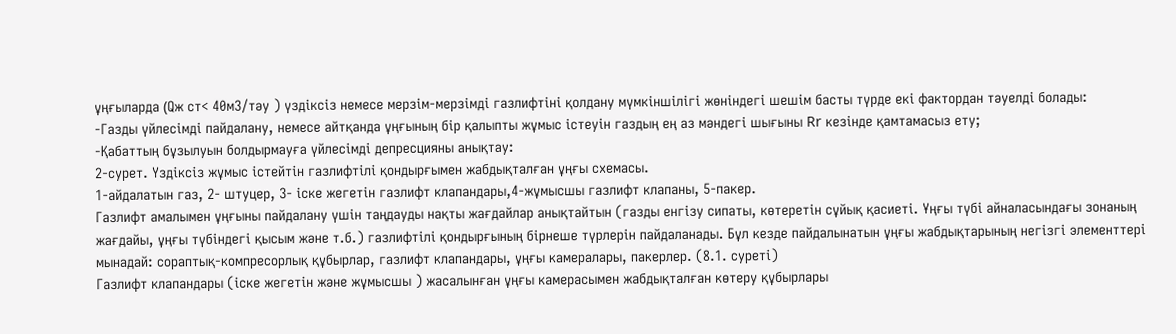ұңғыларда (Qж ст< 40м3/тәу ) үздіксіз немесе мерзім-мерзімді газлифтіні қолдану мүмкіншілігі жөніндегі шешім басты түрде екі фактордан тәуелді болады:
-Газды үйлесімді пайдалану, немесе айтқанда ұңғының бір қалыпты жұмыс істеуін газдың ең аз мәндегі шығыны Rr кезінде қамтамасыз ету;
-Қабаттың бұзылуын болдырмауға үйлесімді депресцияны анықтау:
2-сурет. Үздіксіз жұмыс істейтін газлифтілі қондырғымен жабдықталған ұңғы схемасы.
1-айдалатын газ, 2- штуцер, 3- іске жегетін газлифт клапандары,4-жұмысшы газлифт клапаны, 5-пакер.
Газлифт амалымен ұңғыны пайдалану үшін таңдауды нақты жағдайлар анықтайтын (газды енгізу сипаты, көтеретін сұйық қасиеті. Ұңғы түбі айналасындағы зонаның жағдайы, ұңғы түбіндегі қысым және т.б.) газлифтілі қондырғының бірнеше түрлерін пайдаланады. Бұл кезде пайдалынатын ұңғы жабдықтарының негізгі элементтері мынадай: сораптық-компресорлық құбырлар, газлифт клапандары, ұңғы камералары, пакерлер. (8.1. суреті)
Газлифт клапандары (іске жегетін және жұмысшы ) жасалынған ұңғы камерасымен жабдықталған көтеру құбырлары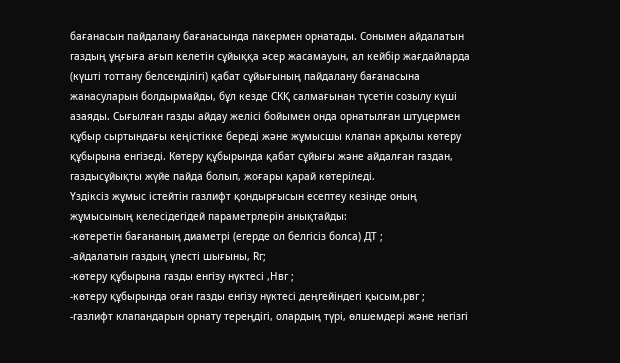бағанасын пайдалану бағанасында пакермен орнатады. Сонымен айдалатын газдың ұңғыға ағып келетін сұйыққа әсер жасамауын, ал кейбір жағдайларда (күшті тоттану белсенділігі) қабат сұйығының пайдалану бағанасына жанасуларын болдырмайды, бұл кезде СКҚ салмағынан түсетін созылу күші азаяды. Сығылған газды айдау желісі бойымен онда орнатылған штуцермен құбыр сыртындағы кеңістікке береді және жұмысшы клапан арқылы көтеру құбырына енгізеді. Көтеру құбырында қабат сұйығы және айдалған газдан, газдысұйықты жүйе пайда болып, жоғары қарай көтеріледі.
Үздіксіз жұмыс істейтін газлифт қондырғысын есептеу кезінде оның жұмысының келесідегідей параметрлерін анықтайды:
-көтеретін бағананың диаметрі (егерде ол белгісіз болса) ДТ ;
-айдалатын газдың үлесті шығыны, Rг;
-көтеру құбырына газды енгізу нүктесі ,Нвг ;
-көтеру құбырында оған газды енгізу нүктесі деңгейіндегі қысым,рвг ;
-газлифт клапандарын орнату тереңдігі, олардың түрі, өлшемдері және негізгі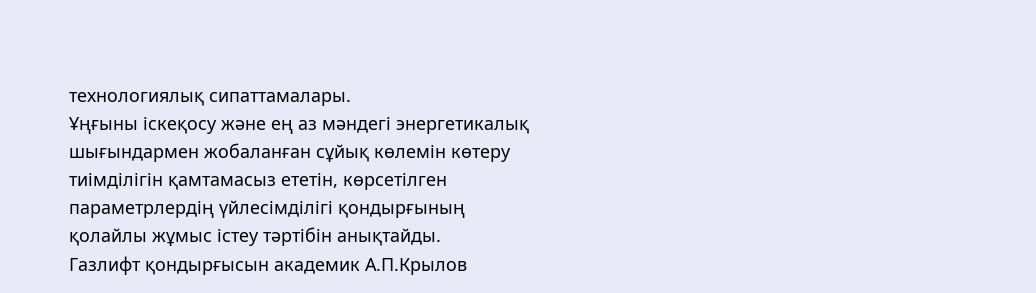технологиялық сипаттамалары.
Ұңғыны іскеқосу және ең аз мәндегі энергетикалық шығындармен жобаланған сұйық көлемін көтеру тиімділігін қамтамасыз ететін, көрсетілген параметрлердің үйлесімділігі қондырғының қолайлы жұмыс істеу тәртібін анықтайды.
Газлифт қондырғысын академик А.П.Крылов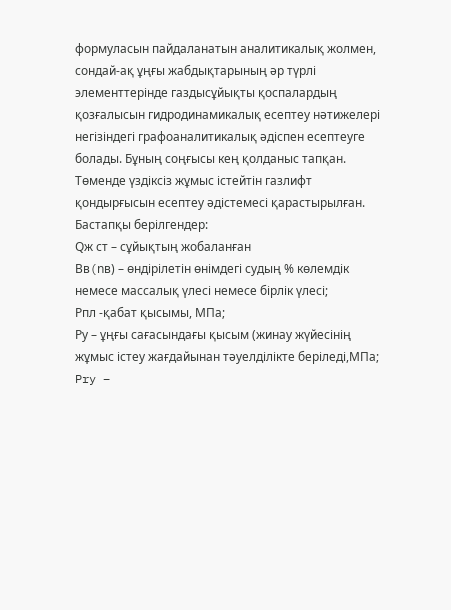формуласын пайдаланатын аналитикалық жолмен, сондай-ақ ұңғы жабдықтарының әр түрлі элементтерінде газдысұйықты қоспалардың қозғалысын гидродинамикалық есептеу нәтижелері негізіндегі графоаналитикалық әдіспен есептеуге болады. Бұның соңғысы кең қолданыс тапқан. Төменде үздіксіз жұмыс істейтін газлифт қондырғысын есептеу әдістемесі қарастырылған.
Бастапқы берілгендер:
Qж ст – сұйықтың жобаланған
Вв(nв) – өндірілетін өнімдегі судың % көлемдік немесе массалық үлесі немесе бірлік үлесі;
Рпл -қабат қысымы, МПа;
Ру – ұңғы сағасындағы қысым (жинау жүйесінің жұмыс істеу жағдайынан тәуелділікте беріледі,МПа;
Pry –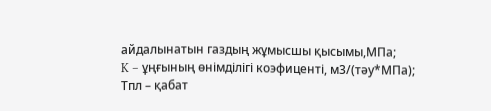айдалынатын газдың жұмысшы қысымы,МПа;
K – ұңғының өнімділігі коэфиценті, м3/(тәу*МПа);
Tпл – қабат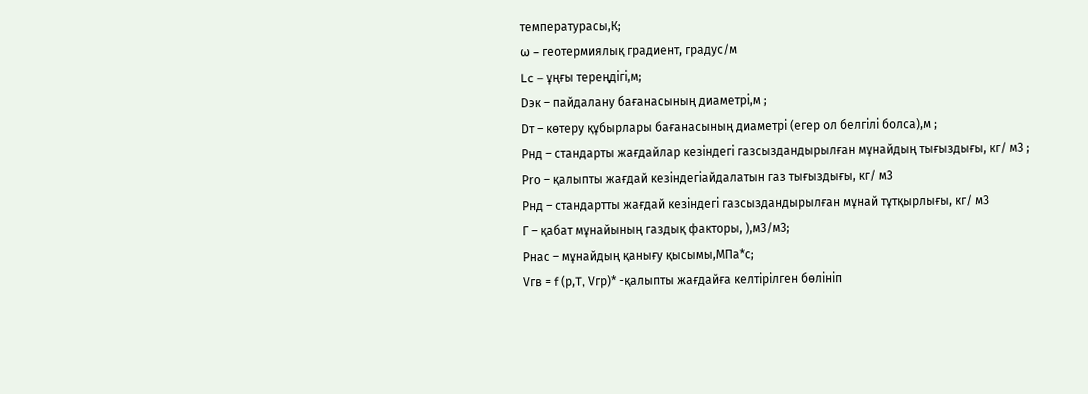температурасы,К;
ω – геотермиялық градиент, градус/м
Lc – ұңғы тереңдігі,м;
Dэк – пайдалану бағанасының диаметрі,м ;
Dт – көтеру құбырлары бағанасының диаметрі (егер ол белгілі болса),м ;
Pнд – стандарты жағдайлар кезіндегі газсыздандырылған мұнайдың тығыздығы, кг/ м3 ;
Рro – қалыпты жағдай кезіндегіайдалатын газ тығыздығы, кг/ м3
Pнд – стандартты жағдай кезіндегі газсыздандырылған мұнай тұтқырлығы, кг/ м3
Г – қабат мұнайының газдық факторы, ),м3/м3;
Рнас – мұнайдың қанығу қысымы,МПа*с;
Vгв = f (р,T, Vгр)* -қалыпты жағдайға келтірілген бөлініп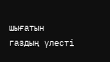шығатын газдың үлесті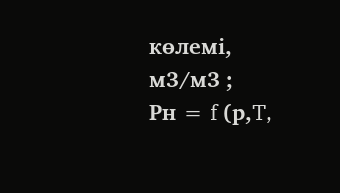көлемі, м3/м3 ;
Рн = f (р,T,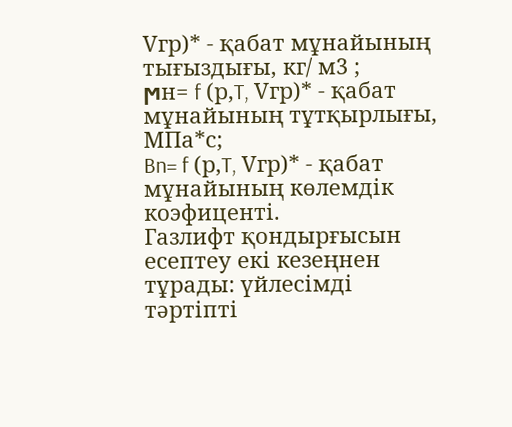Vгр)* - қабат мұнайының тығыздығы, кг/ м3 ;
ϻн= f (р,T, Vгр)* - қабат мұнайының тұтқырлығы, МПа*с;
Bn= f (р,T, Vгр)* - қабат мұнайының көлемдік коэфиценті.
Газлифт қондырғысын есептеу екі кезеңнен тұрады: үйлесімді тәртіпті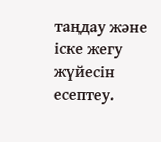таңдау және іске жегу жүйесін есептеу.